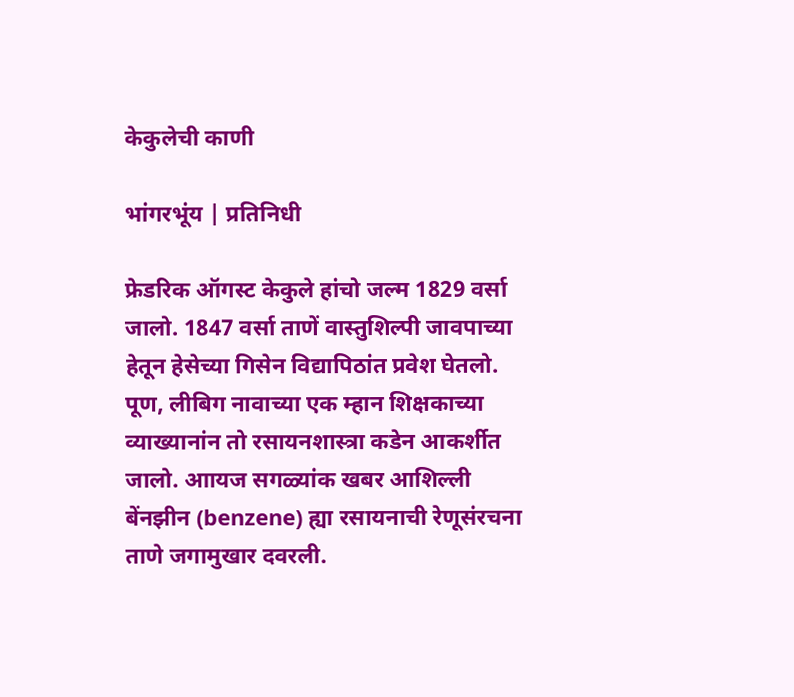केकुलेची काणी

भांगरभूंय | प्रतिनिधी

फ्रेडरिक ऑगस्ट केकुले हांचो जल्म 1829 वर्सा जालो. 1847 वर्सा ताणें वास्तुशिल्पी जावपाच्या हेतून हेसेच्या गिसेन विद्यापिठांत प्रवेश घेतलो. पूण, लीबिग नावाच्या एक म्हान शिक्षकाच्या व्याख्यानांन तो रसायनशास्त्रा कडेन आकर्शीत जालो. आायज सगळ्यांक खबर आशिल्ली बेंनझीन (benzene) ह्या रसायनाची रेणूसंरचना ताणे जगामुखार दवरली.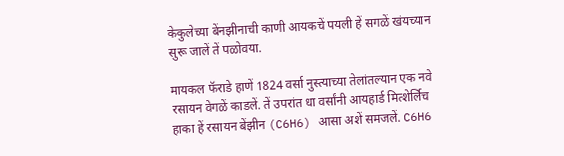केकुलेच्या बेंनझीनाची काणी आयकचें पयली हें सगळें खंयच्यान सुरू जालें तें पळोवया.

मायकल फॅराडे हाणें 1824 वर्सा नुस्त्याच्या तेलांतल्यान एक नवे रसायन वेगळें काडलें. तें उपरांत धा वर्सांनी आयहार्ड मित्शेर्लिच हाका हें रसायन बेंझीन (C6H6) आसा अशें समजलें. C6H6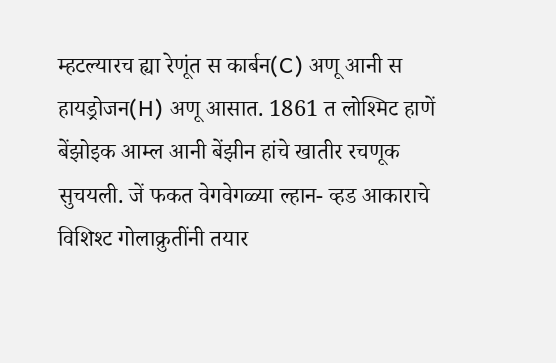म्हटल्यारच ह्या रेणूंत स कार्बन(C) अणू आनी स हायड्रोजन(H) अणू आसात. 1861 त लोश्मिट हाणें बेंझोइक आम्ल आनी बेंझीन हांचे खातीर रचणूक सुचयली. जें फकत वेगवेगळ्या ल्हान- व्हड आकाराचे विशिश्ट गोलाक्रुतींनी तयार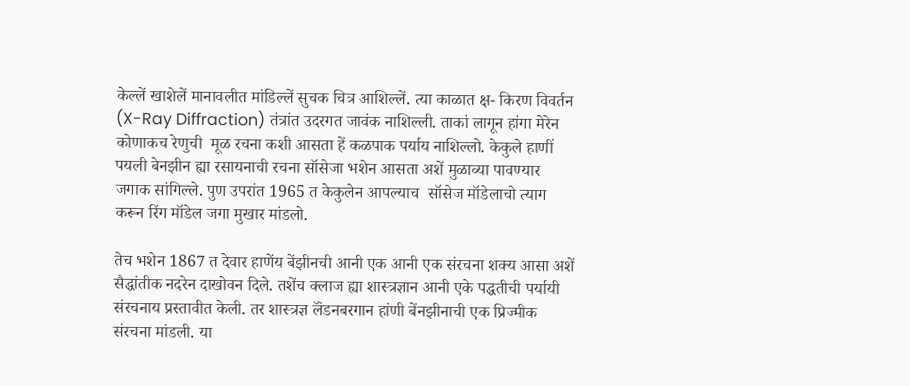केल्लें खाशेलें मानावलीत मांडिल्लें सुचक चित्र आशिल्लें. त्या काळात क्ष- किरण विवर्तन (X-Ray Diffraction) तंत्रांत उदरगत जावंक नाशिल्ली. ताकां लागून हांगा मेरेन कोणाकच रेणुची  मूळ रचना कशी आसता हें कळपाक पर्याय नाशिल्लो. केकुले हाणीं पयली बेनझीन ह्या रसायनाची रचना सॉसेजा भशेन आसता अशें मुळाव्या पावण्यार जगाक सांगिल्ले. पुण उपरांत 1965 त केकुलेन आपल्याच  सॉसेज मॉडेलाचो त्याग करून रिंग मॉडेल जगा मुखार मांडलो.

तेच भशेन 1867 त देवार हाणेंय बेंझीनची आनी एक आनी एक संरचना शक्य आसा अशें सैद्धांतीक नदरेन दाखोवन दिले. तशेंच क्लाज ह्या शास्त्रज्ञान आनी एके पद्धतीची पर्यायी संरचनाय प्रस्तावीत केली. तर शास्त्रज्ञ लॅंडनबरगान हांणी बेंनझीनाची एक प्रिज्मीक संरचना मांडली. या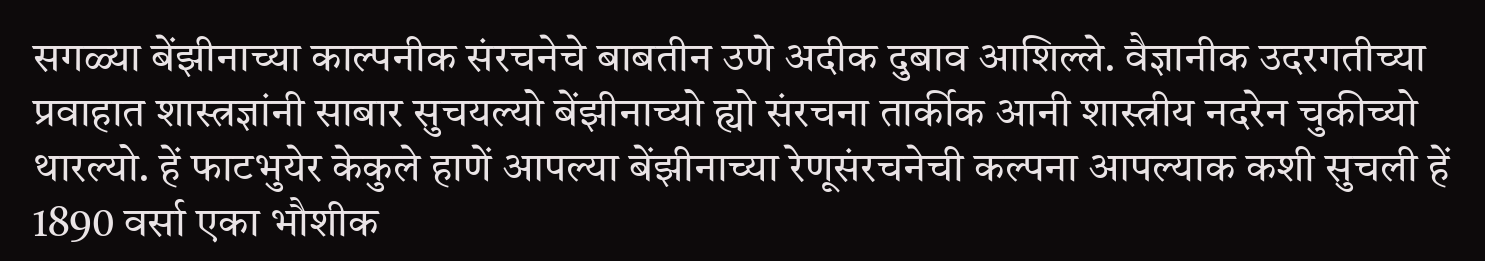सगळ्या बेंझीनाच्या काल्पनीक संरचनेचे बाबतीन उणे अदीक दुबाव आशिल्ले. वैज्ञानीक उदरगतीच्या प्रवाहात शास्त्रज्ञांनी साबार सुचयल्यो बेंझीनाच्यो ह्यो संरचना तार्कीक आनी शास्त्रीय नदरेन चुकीच्यो थारल्यो. हें फाटभुयेर केकुले हाणें आपल्या बेंझीनाच्या रेणूसंरचनेची कल्पना आपल्याक कशी सुचली हें 1890 वर्सा एका भौशीक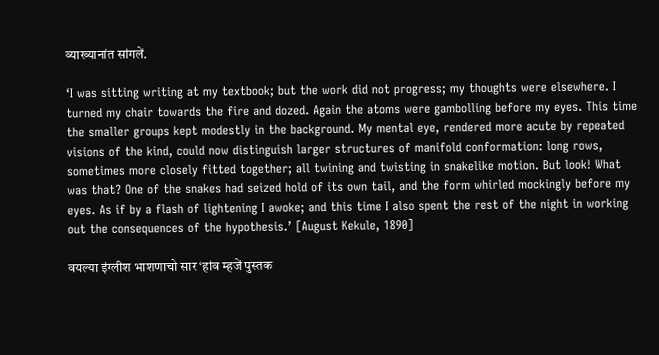व्याख्यानांत सांगलें.

‘I was sitting writing at my textbook; but the work did not progress; my thoughts were elsewhere. I turned my chair towards the fire and dozed. Again the atoms were gambolling before my eyes. This time the smaller groups kept modestly in the background. My mental eye, rendered more acute by repeated visions of the kind, could now distinguish larger structures of manifold conformation: long rows, sometimes more closely fitted together; all twining and twisting in snakelike motion. But look! What was that? One of the snakes had seized hold of its own tail, and the form whirled mockingly before my eyes. As if by a flash of lightening I awoke; and this time I also spent the rest of the night in working out the consequences of the hypothesis.’ [August Kekule, 1890]

वयल्या इंग्लीश भाशणाचो सार ‘हांव म्हजें पुस्तक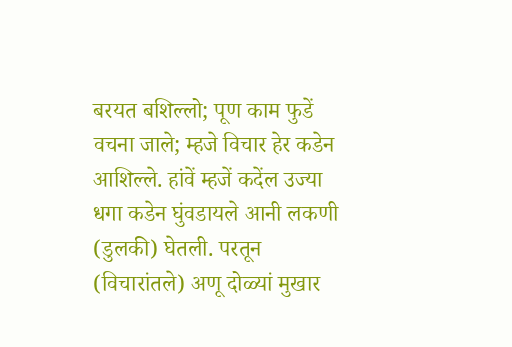बरयत बशिल्लो; पूण काम फुडें वचना जाले; म्हजे विचार हेर कडेन आशिल्ले. हांवें म्हजें कदेंल उज्या धगा कडेन घुंवडायले आनी लकणी (डुलकी) घेतली. परतून (विचारांतले) अणू दोळ्यां मुखार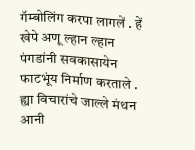गॅम्बोलिंग करपा लागलें . हें खेपे अणू ल्हान ल्हान पंगडांनी सवकासायेन फाटभूंय निर्माण करताले . ह्या विचारांचे जाल्ले मंथन आनी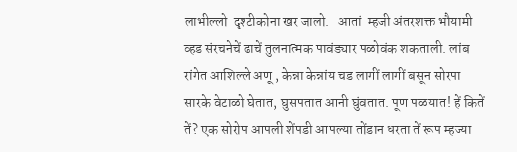लाभील्लो  दृश्टीकोना खर जालो.   आतां  म्हजी अंतरशक्त भौयामी व्हड संरचनेचें ढाचें तुलनात्मक पावंड्यार पळोवंक शकताली. लांब रांगेत आशिल्ले अणू , केन्ना केन्नांय चड लागीं लागीं बसून सोरपा सारके वेटाळो घेतात, घुसपतात आनी घुंवतात. पूण पळयात! हें कितें तें? एक सोरोप आपली शेंपडी आपल्या तोंडान धरता तें रूप म्हज्या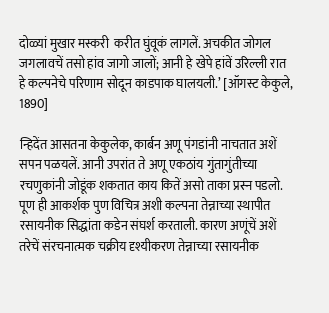दोळ्यां मुखार मस्करी  करीत घुंवूकं लागलें. अचकीत जोगल जगलावचें तसो हांव जागो जालों; आनी हे खेपे हांवें उरिल्ली रात हे कल्पनेचे परिणाम सोदून काडपाक घालयली.’ [ऑगस्ट केकुले, 1890]

न्हिदेंत आसतना केकुलेक, कार्बन अणू पंगडांनी नाचतात अशें सपन पळयलें. आनी उपरांत ते अणू एकठांय गुंतागुंतीच्या रचणुकांनी जोडूंक शकतात काय कितें असो ताका प्रस्न पडलो. पूण ही आकर्शक पुण विचित्र अशी कल्पना तेन्नाच्या स्थापीत रसायनीक सिद्धांता कडेन संघर्श करताली. कारण अणूंचें अशें तरेचें संरचनात्मक चक्रीय दृश्यीकरण तेन्नाच्या रसायनीक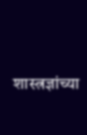शास्त्रज्ञांच्या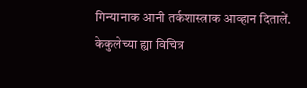गिन्यानाक आनी तर्कशास्त्राक आव्हान दितालें. केकुलेच्या ह्या विचित्र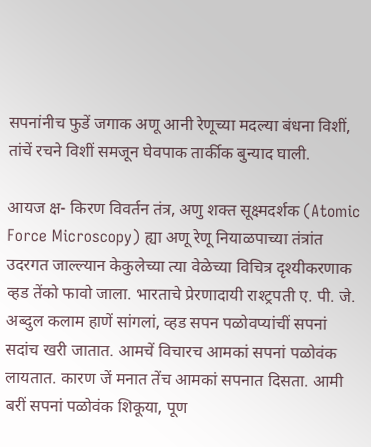सपनांनीच फुडें जगाक अणू आनी रेणूच्या मदल्या बंधना विशीं, तांचें रचने विशीं समजून घेवपाक तार्कीक बुन्याद घाली.

आयज क्ष- किरण विवर्तन तंत्र, अणु शक्त सूक्ष्मदर्शक (Atomic Force Microscopy) ह्या अणू रेणू नियाळपाच्या तंत्रांत उदरगत जाल्ल्यान केकुलेच्या त्या वेळेच्या विचित्र दृश्यीकरणाक व्हड तेंको फावो जाला. भारताचे प्रेरणादायी राश्ट्रपती ए. पी. जे. अब्दुल कलाम हाणें सांगलां, व्हड सपन पळोवप्यांचीं सपनां सदांच खरी जातात. आमचें विचारच आमकां सपनां पळोवंक लायतात. कारण जें मनात तेंच आमकां सपनात दिसता. आमी बरीं सपनां पळोवंक शिकूया, पूण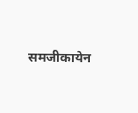समजीकायेन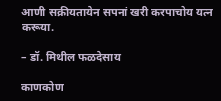आणी सक्रीयतायेन सपनां खरी करपाचोय यत्न करूया.

– डॉ. मिथील फळदेसाय

काणकोण